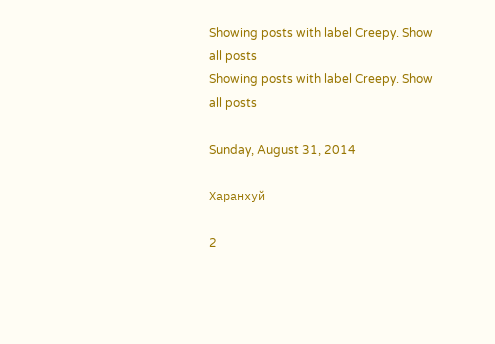Showing posts with label Creepy. Show all posts
Showing posts with label Creepy. Show all posts

Sunday, August 31, 2014

Харанхуй

2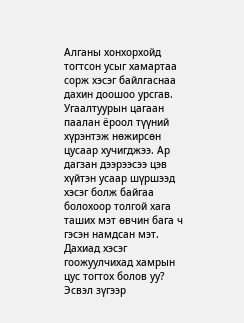Алганы хонхорхойд тогтсон усыг хамартаа сорж хэсэг байлгаснаа дахин доошоо урсгав. Угаалтуурын цагаан паалан ёроол түүний хүрэнтэж нөжирсөн цусаар хучигджээ. Ар дагзан дээрээсээ цэв хүйтэн усаар шүршээд хэсэг болж байгаа болохоор толгой хага таших мэт өвчин бага ч гэсэн намдсан мэт. Дахиад хэсэг гоожуулчихад хамрын цус тогтох болов уу? Эсвэл зүгээр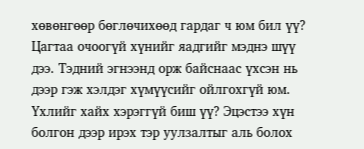хөвөнгөөр бөглөчихөөд гардаг ч юм бил үү? Цагтаа очоогүй хүнийг яадгийг мэднэ шүү дээ. Тэдний эгнээнд орж байснаас үхсэн нь дээр гэж хэлдэг хүмүүсийг ойлгохгүй юм. Үхлийг хайх хэрэггүй биш үү? Эцэстээ хүн болгон дээр ирэх тэр уулзалтыг аль болох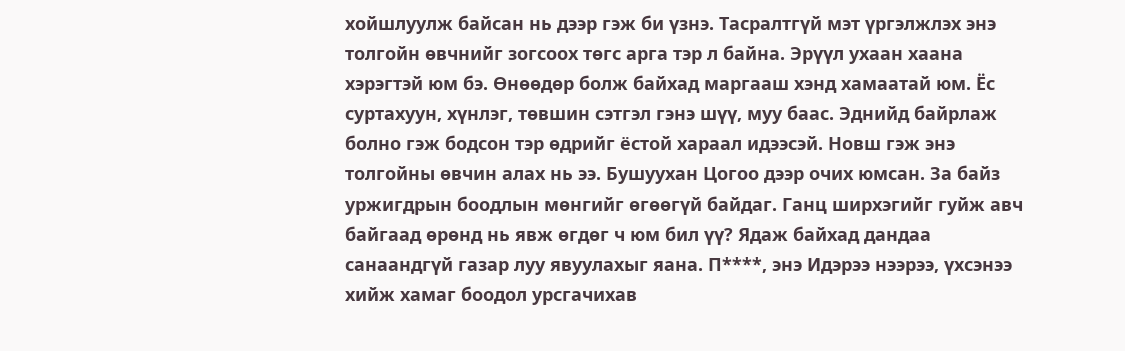хойшлуулж байсан нь дээр гэж би үзнэ. Тасралтгүй мэт үргэлжлэх энэ толгойн өвчнийг зогсоох төгс арга тэр л байна. Эрүүл ухаан хаана хэрэгтэй юм бэ. Өнөөдөр болж байхад маргааш хэнд хамаатай юм. Ёс суртахуун, хүнлэг, төвшин сэтгэл гэнэ шүү, муу баас. Эднийд байрлаж болно гэж бодсон тэр өдрийг ёстой хараал идээсэй. Новш гэж энэ толгойны өвчин алах нь ээ. Бушуухан Цогоо дээр очих юмсан. За байз уржигдрын боодлын мөнгийг өгөөгүй байдаг. Ганц ширхэгийг гуйж авч байгаад өрөнд нь явж өгдөг ч юм бил үү? Ядаж байхад дандаа санаандгүй газар луу явуулахыг яана. П****, энэ Идэрээ нээрээ, үхсэнээ хийж хамаг боодол урсгачихав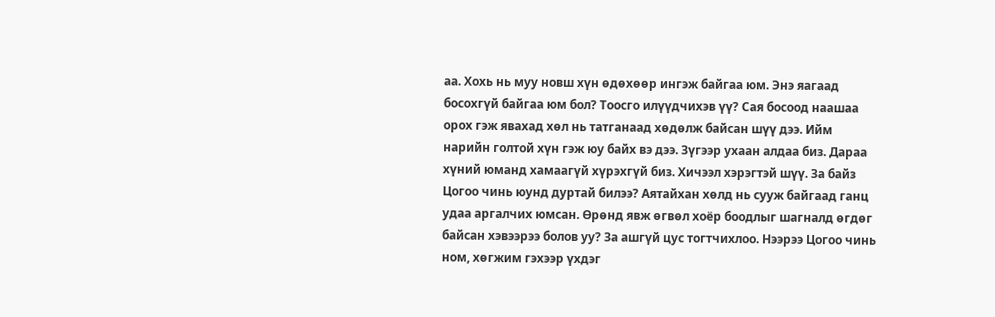аа. Хохь нь муу новш хүн өдөхөөр ингэж байгаа юм. Энэ яагаад босохгүй байгаа юм бол? Тоосго илүүдчихэв үү? Сая босоод наашаа орох гэж явахад хөл нь татганаад хөдөлж байсан шүү дээ. Ийм нарийн голтой хүн гэж юу байх вэ дээ. Зүгээр ухаан алдаа биз. Дараа хүний юманд хамаагүй хүрэхгүй биз. Хичээл хэрэгтэй шүү. За байз Цогоо чинь юунд дуртай билээ? Аятайхан хөлд нь сууж байгаад ганц удаа аргалчих юмсан. Өрөнд явж өгвөл хоёр боодлыг шагналд өгдөг байсан хэвээрээ болов уу? За ашгүй цус тогтчихлоо. Нээрээ Цогоо чинь ном, хөгжим гэхээр үхдэг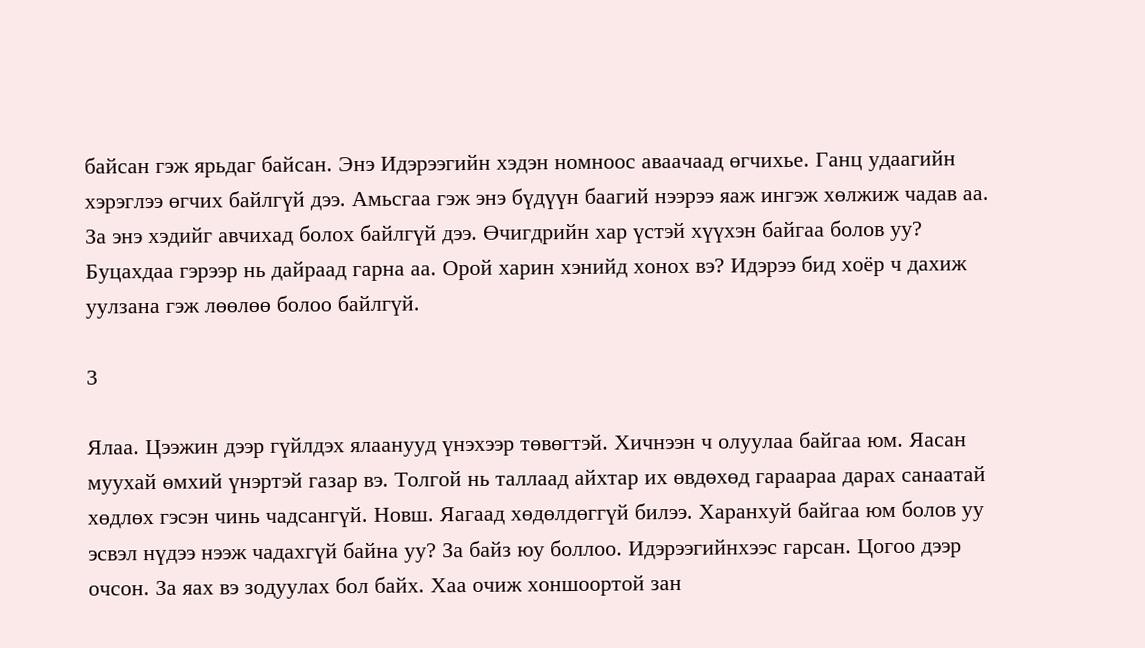байсан гэж ярьдаг байсан. Энэ Идэрээгийн хэдэн номноос аваачаад өгчихье. Ганц удаагийн хэрэглээ өгчих байлгүй дээ. Амьсгаа гэж энэ бүдүүн баагий нээрээ яаж ингэж хөлжиж чадав аа. За энэ хэдийг авчихад болох байлгүй дээ. Өчигдрийн хар үстэй хүүхэн байгаа болов уу? Буцахдаа гэрээр нь дайраад гарна аа. Орой харин хэнийд хонох вэ? Идэрээ бид хоёр ч дахиж уулзана гэж лөөлөө болоо байлгүй.

3

Ялаа. Цээжин дээр гүйлдэх ялаанууд үнэхээр төвөгтэй. Хичнээн ч олуулаа байгаа юм. Яасан муухай өмхий үнэртэй газар вэ. Толгой нь таллаад айхтар их өвдөхөд гараараа дарах санаатай хөдлөх гэсэн чинь чадсангүй. Новш. Яагаад хөдөлдөггүй билээ. Харанхуй байгаа юм болов уу эсвэл нүдээ нээж чадахгүй байна уу? За байз юу боллоо. Идэрээгийнхээс гарсан. Цогоо дээр очсон. За яах вэ зодуулах бол байх. Хаа очиж хоншоортой зан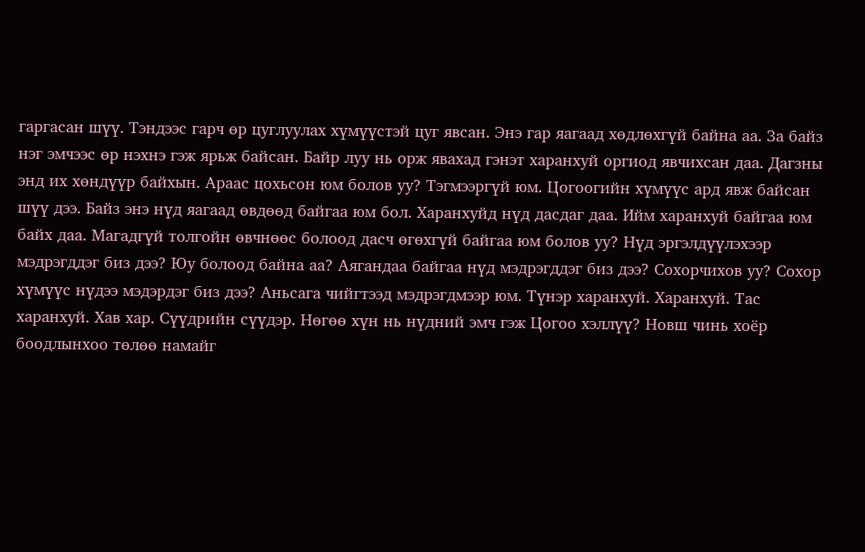гаргасан шүү. Тэндээс гарч өр цуглуулах хүмүүстэй цуг явсан. Энэ гар яагаад хөдлөхгүй байна аа. За байз нэг эмчээс өр нэхнэ гэж ярьж байсан. Байр луу нь орж явахад гэнэт харанхуй оргиод явчихсан даа. Дагзны энд их хөндүүр байхын. Араас цохьсон юм болов уу? Тэгмээргүй юм. Цогоогийн хүмүүс ард явж байсан шүү дээ. Байз энэ нүд яагаад өвдөөд байгаа юм бол. Харанхуйд нүд дасдаг даа. Ийм харанхуй байгаа юм байх даа. Магадгүй толгойн өвчнөөс болоод дасч өгөхгүй байгаа юм болов уу? Нүд эргэлдүүлэхээр мэдрэгддэг биз дээ? Юу болоод байна аа? Аягандаа байгаа нүд мэдрэгддэг биз дээ? Сохорчихов уу? Сохор хүмүүс нүдээ мэдэрдэг биз дээ? Аньсага чийгтээд мэдрэгдмээр юм. Түнэр харанхуй. Харанхуй. Тас харанхуй. Хав хар. Сүүдрийн сүүдэр. Нөгөө хүн нь нүдний эмч гэж Цогоо хэллүү? Новш чинь хоёр боодлынхоо төлөө намайг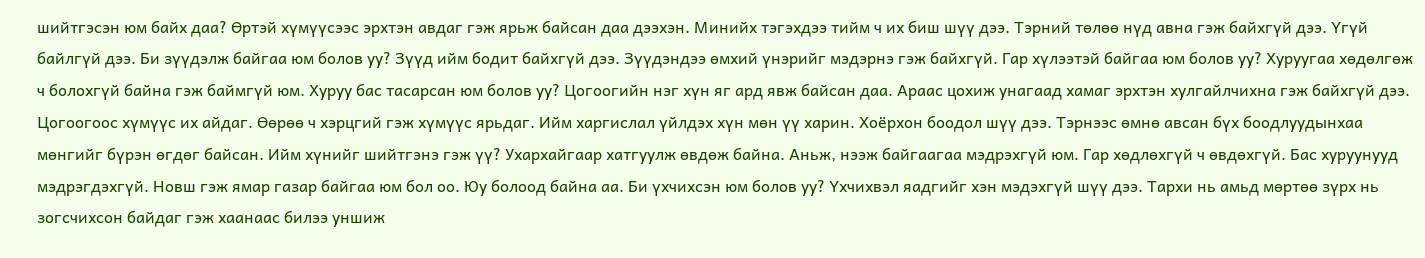шийтгэсэн юм байх даа? Өртэй хүмүүсээс эрхтэн авдаг гэж ярьж байсан даа дээхэн. Минийх тэгэхдээ тийм ч их биш шүү дээ. Тэрний төлөө нүд авна гэж байхгүй дээ. Үгүй байлгүй дээ. Би зүүдэлж байгаа юм болов уу? Зүүд ийм бодит байхгүй дээ. Зүүдэндээ өмхий үнэрийг мэдэрнэ гэж байхгүй. Гар хүлээтэй байгаа юм болов уу? Хуруугаа хөдөлгөж ч болохгүй байна гэж баймгүй юм. Хуруу бас тасарсан юм болов уу? Цогоогийн нэг хүн яг ард явж байсан даа. Араас цохиж унагаад хамаг эрхтэн хулгайлчихна гэж байхгүй дээ. Цогоогоос хүмүүс их айдаг. Өөрөө ч хэрцгий гэж хүмүүс ярьдаг. Ийм харгислал үйлдэх хүн мөн үү харин. Хоёрхон боодол шүү дээ. Тэрнээс өмнө авсан бүх боодлуудынхаа мөнгийг бүрэн өгдөг байсан. Ийм хүнийг шийтгэнэ гэж үү? Ухархайгаар хатгуулж өвдөж байна. Аньж, нээж байгаагаа мэдрэхгүй юм. Гар хөдлөхгүй ч өвдөхгүй. Бас хуруунууд мэдрэгдэхгүй. Новш гэж ямар газар байгаа юм бол оо. Юу болоод байна аа. Би үхчихсэн юм болов уу? Үхчихвэл яадгийг хэн мэдэхгүй шүү дээ. Тархи нь амьд мөртөө зүрх нь зогсчихсон байдаг гэж хаанаас билээ уншиж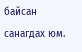байсан санагдах юм.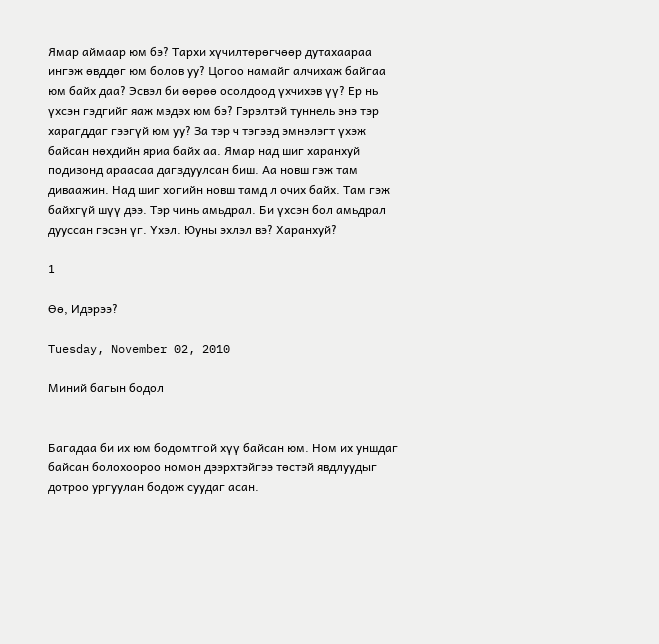Ямар аймаар юм бэ? Тархи хүчилтөрөгчөөр дутахаараа ингэж өвддөг юм болов уу? Цогоо намайг алчихаж байгаа юм байх даа? Эсвэл би өөрөө осолдоод үхчихэв үү? Ер нь үхсэн гэдгийг яаж мэдэх юм бэ? Гэрэлтэй туннель энэ тэр харагддаг гээгүй юм уу? За тэр ч тэгээд эмнэлэгт үхэж байсан нөхдийн яриа байх аа. Ямар над шиг харанхуй подизонд араасаа дагздуулсан биш. Аа новш гэж там диваажин. Над шиг хогийн новш тамд л очих байх. Там гэж байхгүй шүү дээ. Тэр чинь амьдрал. Би үхсэн бол амьдрал дууссан гэсэн үг. Үхэл. Юуны эхлэл вэ? Харанхуй?

1

Өө, Идэрээ?

Tuesday, November 02, 2010

Миний багын бодол


Багадаа би их юм бодомтгой хүү байсан юм. Ном их уншдаг байсан болохоороо номон дээрхтэйгээ төстэй явдлуудыг дотроо ургуулан бодож суудаг асан.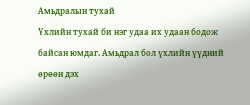Амьдралын тухай
Үхлийн тухай би нэг удаа их удаан бодож байсан юмдаг. Амьдрал бол үхлийн үүдний өрөөн дэх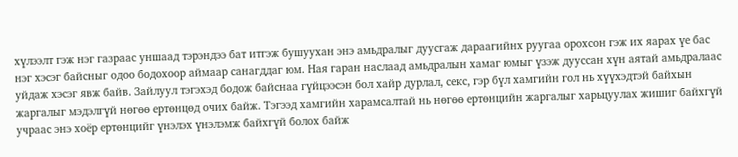хүлээлт гэж нэг газраас уншаад тэрэндээ бат итгэж бушуухан энэ амьдралыг дуусгаж дараагийнх руугаа орохсон гэж их яарах үе бас нэг хэсэг байсныг одоо бодохоор аймаар санагддаг юм. Ная гаран наслаад амьдралын хамаг юмыг үзэж дууссан хүн аятай амьдралаас уйдаж хэсэг явж байв. Зайлуул тэгэхэд бодож байснаа гүйцээсэн бол хайр дурлал, секс, гэр бүл хамгийн гол нь хүүхэдтэй байхын жаргалыг мэдэлгүй нөгөө ертөнцөд очих байж. Тэгээд хамгийн харамсалтай нь нөгөө ертөнцийн жаргалыг харьцуулах жишиг байхгүй учраас энэ хоёр ертөнцийг үнэлэх үнэлэмж байхгүй болох байж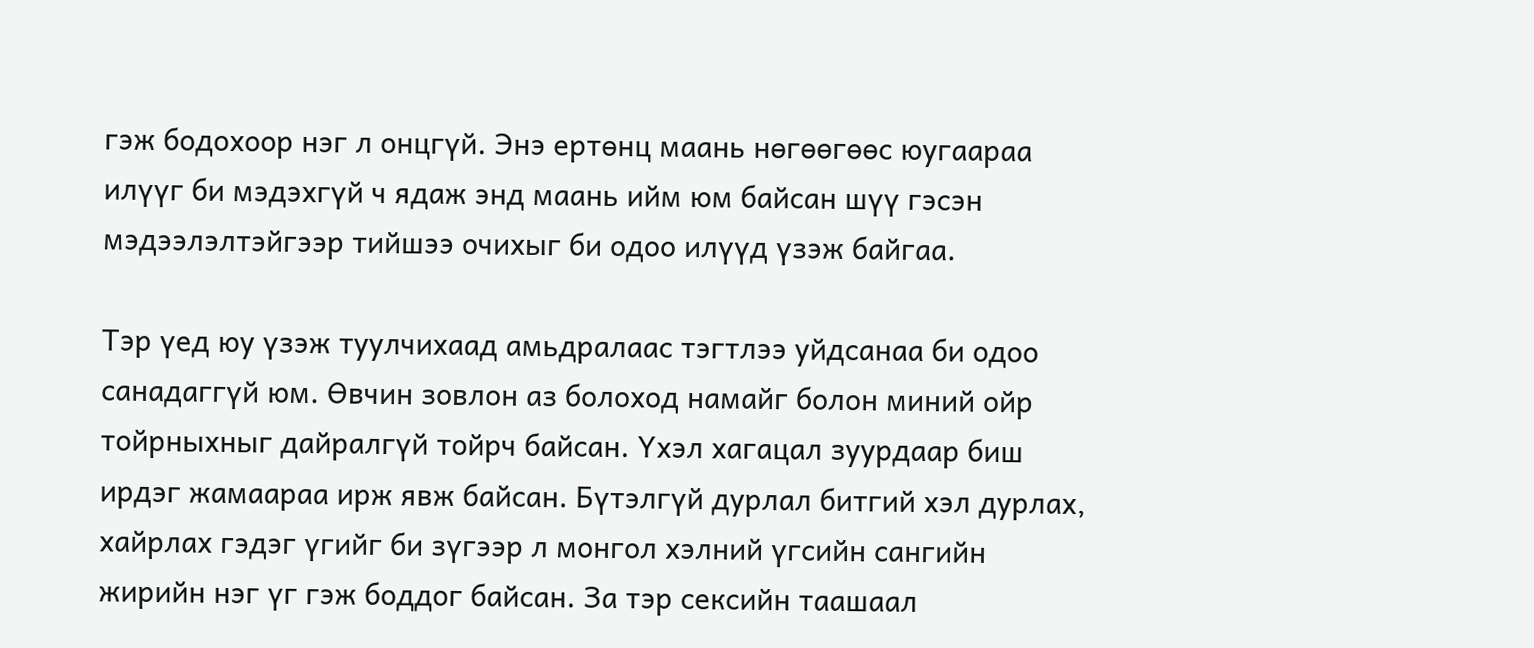гэж бодохоор нэг л онцгүй. Энэ ертөнц маань нөгөөгөөс юугаараа илүүг би мэдэхгүй ч ядаж энд маань ийм юм байсан шүү гэсэн мэдээлэлтэйгээр тийшээ очихыг би одоо илүүд үзэж байгаа.

Тэр үед юу үзэж туулчихаад амьдралаас тэгтлээ уйдсанаа би одоо санадаггүй юм. Өвчин зовлон аз болоход намайг болон миний ойр тойрныхныг дайралгүй тойрч байсан. Үхэл хагацал зуурдаар биш ирдэг жамаараа ирж явж байсан. Бүтэлгүй дурлал битгий хэл дурлах, хайрлах гэдэг үгийг би зүгээр л монгол хэлний үгсийн сангийн жирийн нэг үг гэж боддог байсан. За тэр сексийн таашаал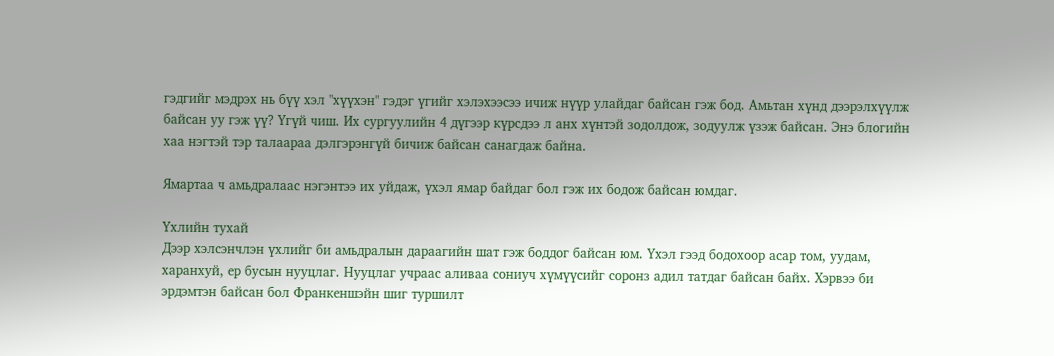гэдгийг мэдрэх нь бүү хэл "хүүхэн" гэдэг үгийг хэлэхээсээ ичиж нүүр улайдаг байсан гэж бод. Амьтан хүнд дээрэлхүүлж байсан уу гэж үү? Үгүй чиш. Их сургуулийн 4 дүгээр күрсдээ л анх хүнтэй зодолдож, зодуулж үзэж байсан. Энэ блогийн хаа нэгтэй тэр талаараа дэлгэрэнгүй бичиж байсан санагдаж байна.

Ямартаа ч амьдралаас нэгэнтээ их уйдаж, үхэл ямар байдаг бол гэж их бодож байсан юмдаг.

Үхлийн тухай
Дээр хэлсэнчлэн үхлийг би амьдралын дараагийн шат гэж боддог байсан юм. Үхэл гээд бодохоор асар том, уудам, харанхуй, ер бусын нууцлаг. Нууцлаг учраас аливаа сониуч хүмүүсийг соронз адил татдаг байсан байх. Хэрвээ би эрдэмтэн байсан бол Франкеншэйн шиг туршилт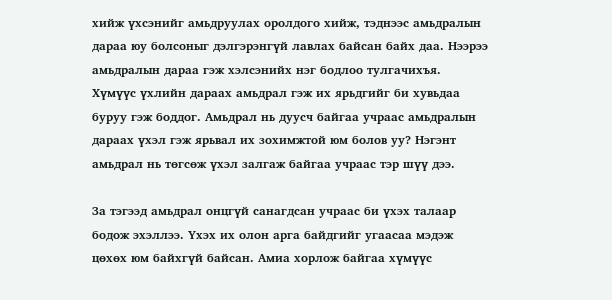хийж үхсэнийг амьдруулах оролдого хийж, тэднээс амьдралын дараа юу болсоныг дэлгэрэнгүй лавлах байсан байх даа. Нээрээ амьдралын дараа гэж хэлсэнийх нэг бодлоо тулгачихъя. Хүмүүс үхлийн дараах амьдрал гэж их ярьдгийг би хувьдаа буруу гэж боддог. Амьдрал нь дуусч байгаа учраас амьдралын дараах үхэл гэж ярьвал их зохимжтой юм болов уу? Нэгэнт амьдрал нь төгсөж үхэл залгаж байгаа учраас тэр шүү дээ.

За тэгээд амьдрал онцгүй санагдсан учраас би үхэх талаар бодож эхэллээ. Үхэх их олон арга байдгийг угаасаа мэдэж цөхөх юм байхгүй байсан. Амиа хорлож байгаа хүмүүс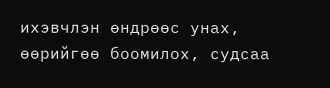ихэвчлэн өндрөөс унах, өөрийгөө боомилох, судсаа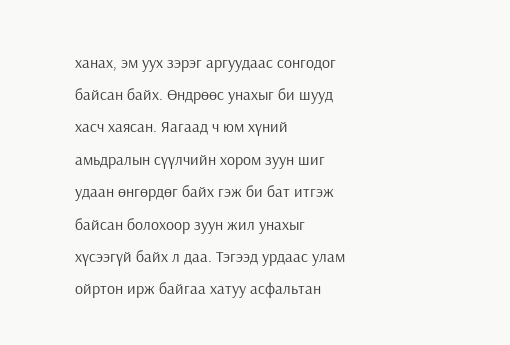ханах, эм уух зэрэг аргуудаас сонгодог байсан байх. Өндрөөс унахыг би шууд хасч хаясан. Яагаад ч юм хүний амьдралын сүүлчийн хором зуун шиг удаан өнгөрдөг байх гэж би бат итгэж байсан болохоор зуун жил унахыг хүсээгүй байх л даа. Тэгээд урдаас улам ойртон ирж байгаа хатуу асфальтан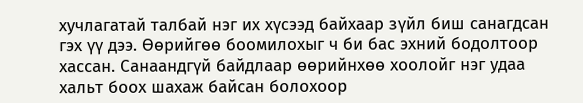хучлагатай талбай нэг их хүсээд байхаар зүйл биш санагдсан гэх үү дээ. Өөрийгөө боомилохыг ч би бас эхний бодолтоор хассан. Санаандгүй байдлаар өөрийнхөө хоолойг нэг удаа хальт боох шахаж байсан болохоор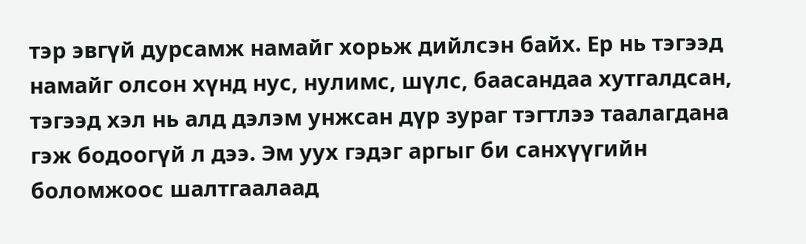тэр эвгүй дурсамж намайг хорьж дийлсэн байх. Ер нь тэгээд намайг олсон хүнд нус, нулимс, шүлс, баасандаа хутгалдсан, тэгээд хэл нь алд дэлэм унжсан дүр зураг тэгтлээ таалагдана гэж бодоогүй л дээ. Эм уух гэдэг аргыг би санхүүгийн боломжоос шалтгаалаад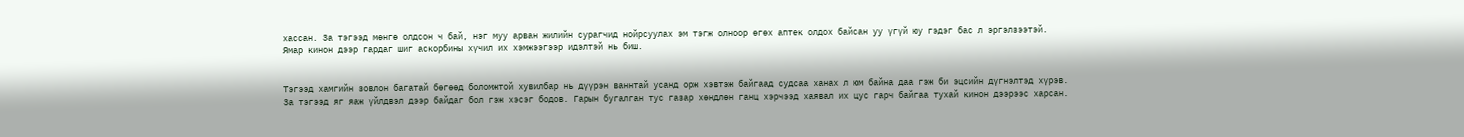хассан. За тэгээд мөнгө олдсон ч бай, нэг муу арван жилийн сурагчид нойрсуулах эм тэгж олноор өгөх аптек олдох байсан уу үгүй юу гэдэг бас л эргэлзээтэй. Ямар кинон дээр гардаг шиг аскорбины хүчил их хэмжээгээр идэлтэй нь биш.


Тэгээд хамгийн зовлон багатай бөгөөд боломжтой хувилбар нь дүүрэн ваннтай усанд орж хэвтэж байгаад судсаа ханах л юм байна даа гэж би эцсийн дүгнэлтэд хүрэв. За тэгээд яг яаж үйлдвэл дээр байдаг бол гэж хэсэг бодов. Гарын бугалган тус газар хөндлөн ганц хэрчээд хаявал их цус гарч байгаа тухай кинон дээрээс харсан.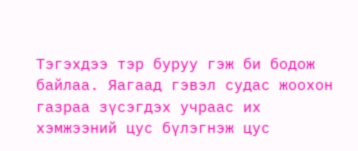Тэгэхдээ тэр буруу гэж би бодож байлаа. Яагаад гэвэл судас жоохон газраа зүсэгдэх учраас их хэмжээний цус бүлэгнэж цус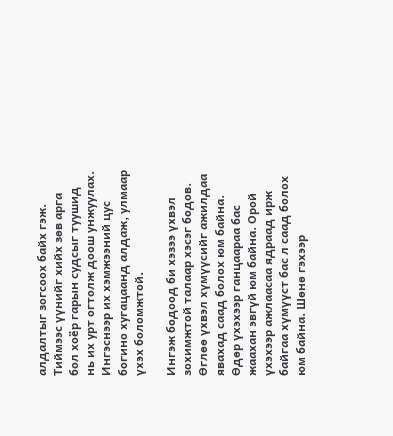алдалтыг зогсоох байх гэж. Тиймээс үүнийг хийх зөв арга бол хоёр гарын судсыг туушид нь их урт огтолж доош унжуулах. Ингэснээр их хэмжээний цус богино хугацаанд алдаж, улмаар үхэх боломжтой.

Ингэж бодоод би хэзээ үхвэл зохимжтой талаар хэсэг бодов. Өглөө үхвэл хүмүүсийг ажилдаа явахад саад болох юм байна. Өдөр үхэхээр ганцаараа бас жаахан эвгүй юм байна. Орой үхэхээр ажлаасаа ядраад ирж байгаа хүмүүст бас л саад болох юм байна. Шөнө гэхээр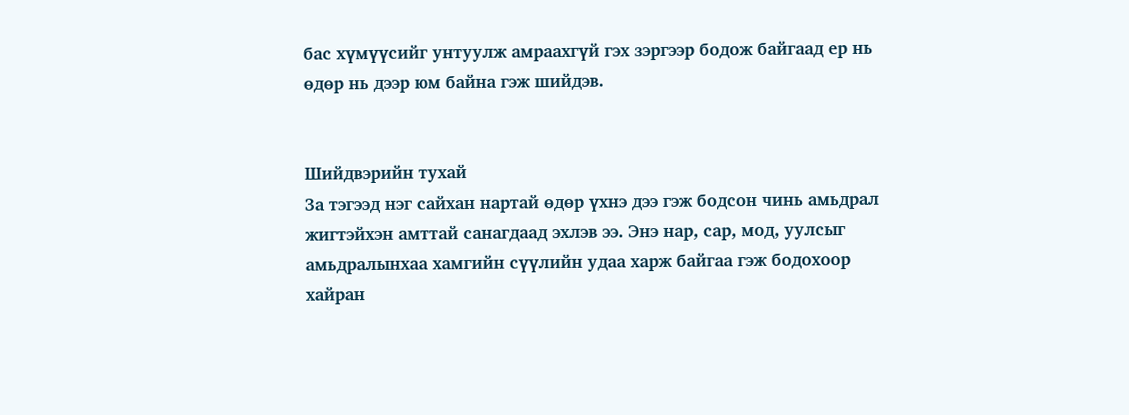бас хүмүүсийг унтуулж амраахгүй гэх зэргээр бодож байгаад ер нь өдөр нь дээр юм байна гэж шийдэв.


Шийдвэрийн тухай
За тэгээд нэг сайхан нартай өдөр үхнэ дээ гэж бодсон чинь амьдрал жигтэйхэн амттай санагдаад эхлэв ээ. Энэ нар, сар, мод, уулсыг амьдралынхаа хамгийн сүүлийн удаа харж байгаа гэж бодохоор хайран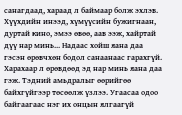санагдаад, хараад л баймаар болж эхлэв. Хүүхдийн инээд, хүмүүсийн бужигнаан, дуртай кино, эмээ өвөө, аав ээж, хайртай дүү нар минь... Надаас хойш яана даа гэсэн өрөвчхөн бодол санаанаас гарахгүй. Харахаар л өрөвдөөд эд нар минь яана даа гэж. Тэдний амьдралыг өөрийгөө байхгүйгээр төсөөлж үзлээ. Угаасаа одоо байгаагаас нэг их онцын ялгаагүй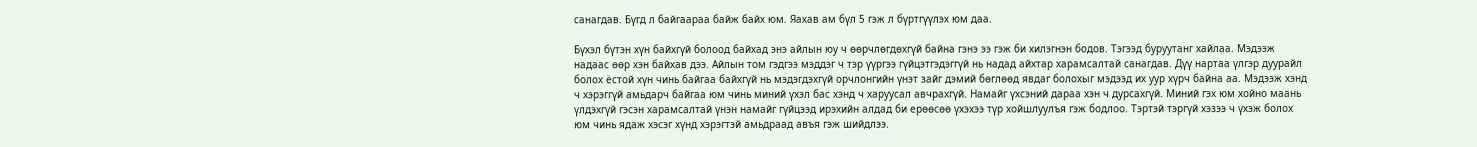санагдав. Бүгд л байгаараа байж байх юм. Яахав ам бүл 5 гэж л бүртгүүлэх юм даа.

Бүхэл бүтэн хүн байхгүй болоод байхад энэ айлын юу ч өөрчлөгдөхгүй байна гэнэ ээ гэж би хилэгнэн бодов. Тэгээд буруутанг хайлаа. Мэдээж надаас өөр хэн байхав дээ. Айлын том гэдгээ мэддэг ч тэр үүргээ гүйцэтгэдэггүй нь надад айхтар харамсалтай санагдав. Дүү нартаа үлгэр дуурайл болох ёстой хүн чинь байгаа байхгүй нь мэдэгдэхгүй орчлонгийн үнэт зайг дэмий бөглөөд явдаг болохыг мэдээд их уур хүрч байна аа. Мэдээж хэнд ч хэрэггүй амьдарч байгаа юм чинь миний үхэл бас хэнд ч харуусал авчрахгүй. Намайг үхсэний дараа хэн ч дурсахгүй. Миний гэх юм хойно маань үлдэхгүй гэсэн харамсалтай үнэн намайг гүйцээд ирэхийн алдад би ерөөсөө үхэхээ түр хойшлуулъя гэж бодлоо. Тэртэй тэргүй хэзээ ч үхэж болох юм чинь ядаж хэсэг хүнд хэрэгтэй амьдраад авъя гэж шийдлээ.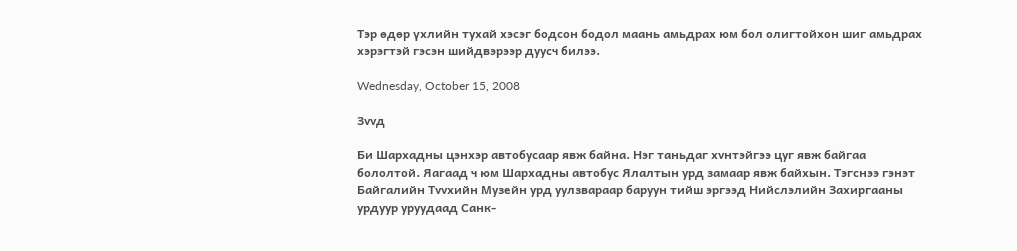Тэр өдөр үхлийн тухай хэсэг бодсон бодол маань амьдрах юм бол олигтойхон шиг амьдрах хэрэгтэй гэсэн шийдвэрээр дуусч билээ.

Wednesday, October 15, 2008

Зvvд

Би Шархадны цэнхэр автобусаар явж байна. Нэг таньдаг хvнтэйгээ цуг явж байгаа бололтой. Яагаад ч юм Шархадны автобус Ялалтын урд замаар явж байхын. Тэгснээ гэнэт Байгалийн Тvvхийн Музейн урд уулзвараар баруун тийш эргээд Нийслэлийн Захиргааны урдуур уруудаад Санк-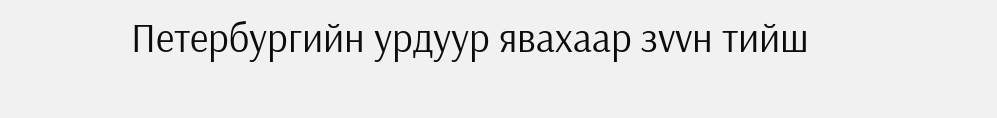Петербургийн урдуур явахаар зvvн тийш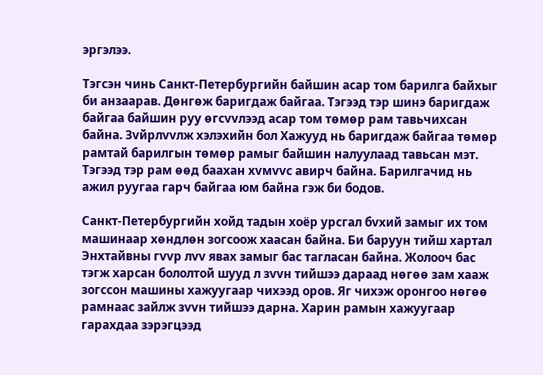эргэлээ.

Тэгсэн чинь Санкт-Петербургийн байшин асар том барилга байхыг би анзаарав. Дөнгөж баригдаж байгаа. Тэгээд тэр шинэ баригдаж байгаа байшин руу өгсvvлээд асар том төмөр рам тавьчихсан байна. Зvйрлvvлж хэлэхийн бол Хажууд нь баригдаж байгаа төмөр рамтай барилгын төмөр рамыг байшин налуулаад тавьсан мэт. Тэгээд тэр рам өөд баахан хvмvvс авирч байна. Барилгачид нь ажил руугаа гарч байгаа юм байна гэж би бодов.

Санкт-Петербургийн хойд тадын хоёр урсгал бvхий замыг их том машинаар хөндлөн зогсоож хаасан байна. Би баруун тийш хартал Энхтайвны гvvр лvv явах замыг бас тагласан байна. Жолооч бас тэгж харсан бололтой шууд л зvvн тийшээ дараад нөгөө зам хааж зогссон машины хажуугаар чихээд оров. Яг чихэж оронгоо нөгөө рамнаас зайлж зvvн тийшээ дарна. Харин рамын хажуугаар гарахдаа зэрэгцээд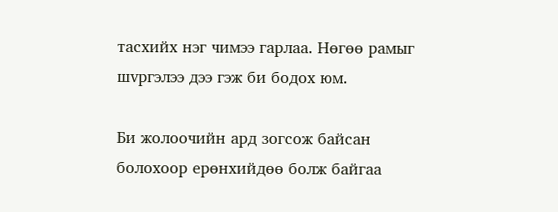тасхийх нэг чимээ гарлаа. Нөгөө рамыг шvргэлээ дээ гэж би бодох юм.

Би жолоочийн ард зогсож байсан болохоор ерөнхийдөө болж байгаа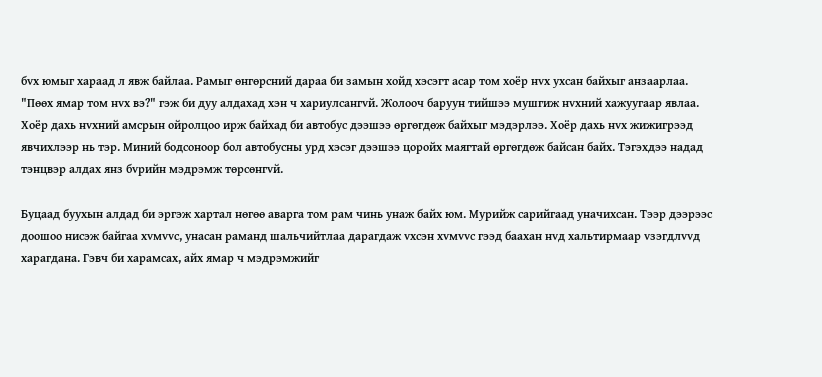бvх юмыг хараад л явж байлаа. Рамыг өнгөрсний дараа би замын хойд хэсэгт асар том хоёр нvх ухсан байхыг анзаарлаа. "Пөөх ямар том нvх вэ?" гэж би дуу алдахад хэн ч хариулсангvй. Жолооч баруун тийшээ мушгиж нvхний хажуугаар явлаа. Хоёр дахь нvхний амсрын ойролцоо ирж байхад би автобус дээшээ өргөгдөж байхыг мэдэрлээ. Хоёр дахь нvх жижигрээд явчихлээр нь тэр. Миний бодсоноор бол автобусны урд хэсэг дээшээ цоройх маягтай өргөгдөж байсан байх. Тэгэхдээ надад тэнцвэр алдах янз бvрийн мэдрэмж төрсөнгvй.

Буцаад буухын алдад би эргэж хартал нөгөө аварга том рам чинь унаж байх юм. Мурийж сарийгаад уначихсан. Тээр дээрээс доошоо нисэж байгаа хvмvvс, унасан раманд шальчийтлаа дарагдаж vхсэн хvмvvс гээд баахан нvд хальтирмаар vзэгдлvvд харагдана. Гэвч би харамсах, айх ямар ч мэдрэмжийг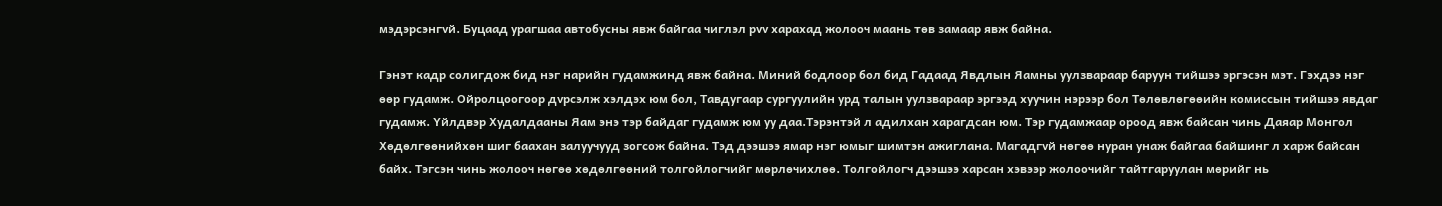мэдэрсэнгvй. Буцаад урагшаа автобусны явж байгаа чиглэл рvv харахад жолооч маань төв замаар явж байна.

Гэнэт кадр солигдож бид нэг нарийн гудамжинд явж байна. Миний бодлоор бол бид Гадаад Явдлын Яамны уулзвараар баруун тийшээ эргэсэн мэт. Гэхдээ нэг өөр гудамж. Ойролцоогоор дvрсэлж хэлдэх юм бол, Тавдугаар сургуулийн урд талын уулзвараар эргээд хуучин нэрээр бол Төлөвлөгөөийн комиссын тийшээ явдаг гудамж. Yйлдвэр Худалдааны Яам энэ тэр байдаг гудамж юм уу даа.Тэрэнтэй л адилхан харагдсан юм. Тэр гудамжаар ороод явж байсан чинь Даяар Монгол Хөдөлгөөнийхөн шиг баахан залуучууд зогсож байна. Тэд дээшээ ямар нэг юмыг шимтэн ажиглана. Магадгvй нөгөө нуран унаж байгаа байшинг л харж байсан байх. Тэгсэн чинь жолооч нөгөө хөдөлгөөний толгойлогчийг мөрлөчихлөө. Толгойлогч дээшээ харсан хэвээр жолоочийг тайтгаруулан мөрийг нь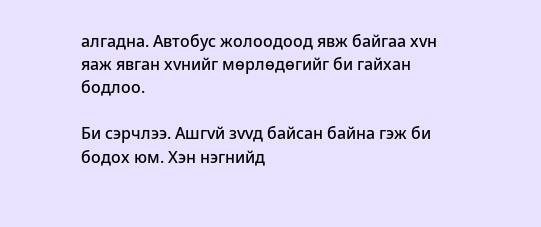алгадна. Автобус жолоодоод явж байгаа хvн яаж явган хvнийг мөрлөдөгийг би гайхан бодлоо.

Би сэрчлээ. Ашгvй зvvд байсан байна гэж би бодох юм. Хэн нэгнийд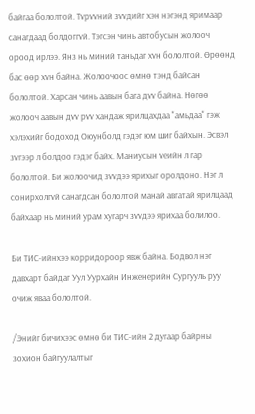байгаа бололтой. Тvрvvний зvvдийг хэн нэгэнд яримаар санагдаад болдоггvй. Тэгсэн чинь автобусын жолооч ороод ирлээ. Янз нь миний таньдаг хvн бололтой. Өрөөнд бас өөр хvн байна. Жолоочоос өмнө тэнд байсан бололтой. Харсан чинь аавын бага дvv байна. Нөгөө жолооч аавын дvv рvv хандаж ярилцахдаа "амьдаа" гэж хэлэхийг бодоход Оюунболд гэдэг юм шиг байхын. Эсвэл зvгээр л болдоо гэдэг байх. Маниусын vеийн л гар бололтой. Би жолоочид зvvдээ ярихыг оролдоно. Нэг л сонирхолгvй санагдсан бололтой манай авгатай ярилцаад байхаар нь миний урам хугарч зvvдээ ярихаа болилоо.

Би ТИС-ийнхээ корридороор явж байна. Бодвол нэг давхарт байдаг Уул Уурхайн Инженерийн Сургууль руу очиж яваа бололтой.

/Энийг бичихээс өмнө би ТИС-ийн 2 дугаар байрны зохион байгуулалтыг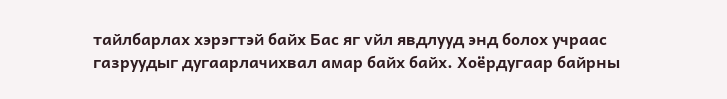тайлбарлах хэрэгтэй байх Бас яг vйл явдлууд энд болох учраас газруудыг дугаарлачихвал амар байх байх. Хоёрдугаар байрны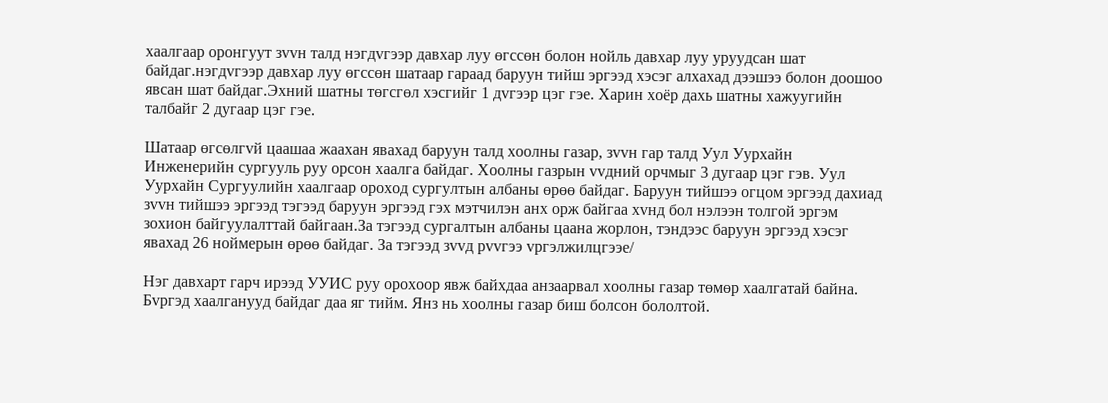хаалгаар оронгуут зvvн талд нэгдvгээр давхар луу өгссөн болон нойль давхар луу уруудсан шат байдаг.нэгдvгээр давхар луу өгссөн шатаар гараад баруун тийш эргээд хэсэг алхахад дээшээ болон доошоо явсан шат байдаг.Эхний шатны төгсгөл хэсгийг 1 дvгээр цэг гэе. Харин хоёр дахь шатны хажуугийн талбайг 2 дугаар цэг гэе.

Шатаар өгсөлгvй цаашаа жаахан явахад баруун талд хоолны газар, зvvн гар талд Уул Уурхайн Инженерийн сургууль руу орсон хаалга байдаг. Хоолны газрын vvдний орчмыг 3 дугаар цэг гэв. Уул Уурхайн Сургуулийн хаалгаар ороход сургултын албаны өрөө байдаг. Баруун тийшээ огцом эргээд дахиад зvvн тийшээ эргээд тэгээд баруун эргээд гэх мэтчилэн анх орж байгаа хvнд бол нэлээн толгой эргэм зохион байгуулалттай байгаан.За тэгээд сургалтын албаны цаана жорлон, тэндээс баруун эргээд хэсэг явахад 26 ноймерын өрөө байдаг. За тэгээд зvvд рvvгээ vргэлжилцгээе/

Нэг давхарт гарч ирээд УУИС руу орохоор явж байхдаа анзаарвал хоолны газар төмөр хаалгатай байна. Бvргэд хаалганууд байдаг даа яг тийм. Янз нь хоолны газар биш болсон бололтой.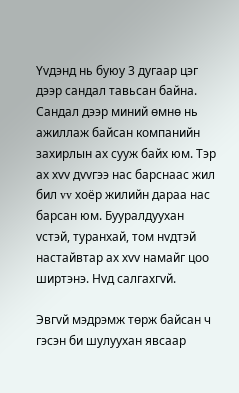Yvдэнд нь буюу 3 дугаар цэг дээр сандал тавьсан байна. Сандал дээр миний өмнө нь ажиллаж байсан компанийн захирлын ах сууж байх юм. Тэр ах хvv дvvгээ нас барснаас жил бил vv хоёр жилийн дараа нас барсан юм. Бууралдуухан vстэй, туранхай, том нvдтэй настайвтар ах хvv намайг цоо ширтэнэ. Нvд салгахгvй.

Эвгvй мэдрэмж төрж байсан ч гэсэн би шулуухан явсаар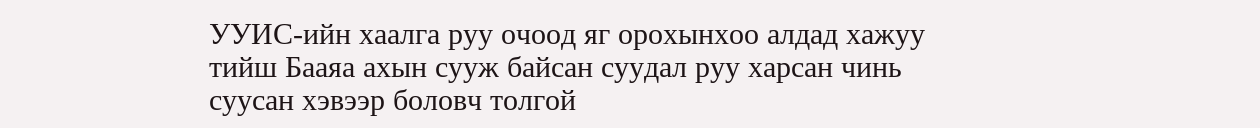УУИС-ийн хаалга руу очоод яг орохынхоо алдад хажуу тийш Бааяа ахын сууж байсан суудал руу харсан чинь суусан хэвээр боловч толгой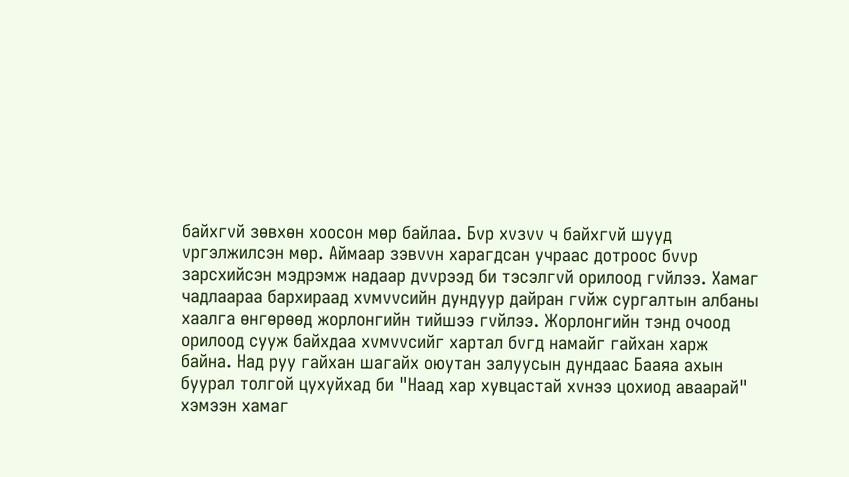байхгvй зөвхөн хоосон мөр байлаа. Бvр хvзvv ч байхгvй шууд vргэлжилсэн мөр. Аймаар зэвvvн харагдсан учраас дотроос бvvр зарсхийсэн мэдрэмж надаар дvvрээд би тэсэлгvй орилоод гvйлээ. Хамаг чадлаараа бархираад хvмvvсийн дундуур дайран гvйж сургалтын албаны хаалга өнгөрөөд жорлонгийн тийшээ гvйлээ. Жорлонгийн тэнд очоод орилоод сууж байхдаа хvмvvсийг хартал бvгд намайг гайхан харж байна. Над руу гайхан шагайх оюутан залуусын дундаас Бааяа ахын буурал толгой цухуйхад би "Наад хар хувцастай хvнээ цохиод аваарай" хэмээн хамаг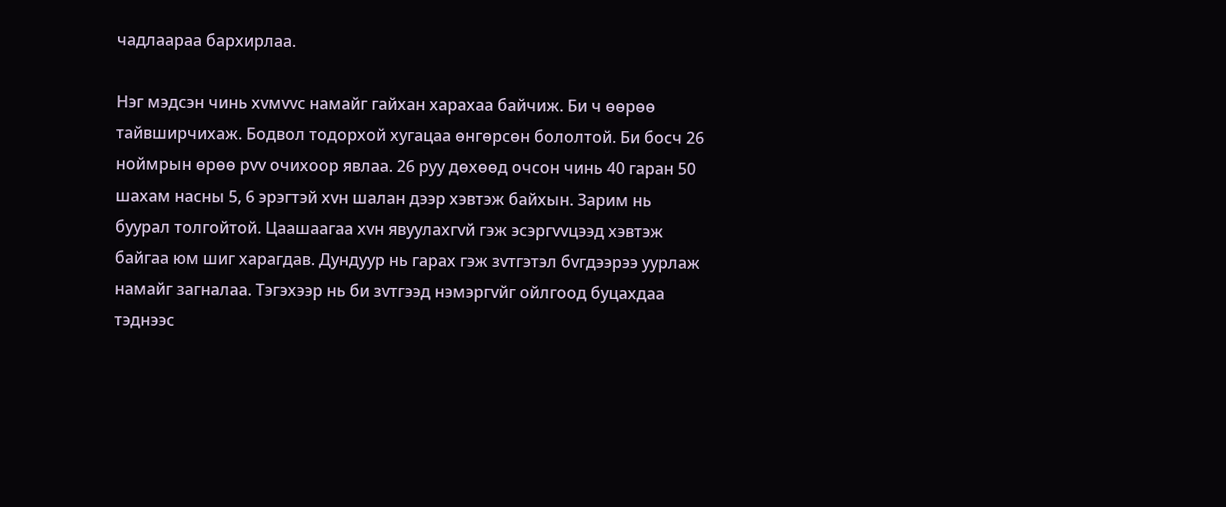чадлаараа бархирлаа.

Нэг мэдсэн чинь хvмvvс намайг гайхан харахаа байчиж. Би ч өөрөө тайвширчихаж. Бодвол тодорхой хугацаа өнгөрсөн бололтой. Би босч 26 ноймрын өрөө рvv очихоор явлаа. 26 руу дөхөөд очсон чинь 40 гаран 50 шахам насны 5, 6 эрэгтэй хvн шалан дээр хэвтэж байхын. Зарим нь буурал толгойтой. Цаашаагаа хvн явуулахгvй гэж эсэргvvцээд хэвтэж байгаа юм шиг харагдав. Дундуур нь гарах гэж зvтгэтэл бvгдээрээ уурлаж намайг загналаа. Тэгэхээр нь би зvтгээд нэмэргvйг ойлгоод буцахдаа тэднээс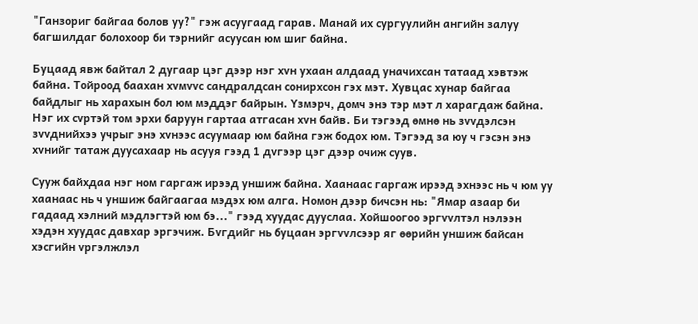"Ганзориг байгаа болов уу?" гэж асуугаад гарав. Манай их сургуулийн ангийн залуу багшилдаг болохоор би тэрнийг асуусан юм шиг байна.

Буцаад явж байтал 2 дугаар цэг дээр нэг хvн ухаан алдаад уначихсан татаад хэвтэж байна. Тойроод баахан хvмvvс сандралдсан сонирхсон гэх мэт. Хувцас хунар байгаа байдлыг нь харахын бол юм мэддэг байрын. Yзмэрч, домч энэ тэр мэт л харагдаж байна. Нэг их сvртэй том эрхи баруун гартаа атгасан хvн байв. Би тэгээд өмнө нь зvvдэлсэн зvvднийхээ учрыг энэ хvнээс асуумаар юм байна гэж бодох юм. Тэгээд за юу ч гэсэн энэ хvнийг татаж дуусахаар нь асууя гээд 1 дvгээр цэг дээр очиж суув.

Сууж байхдаа нэг ном гаргаж ирээд уншиж байна. Хаанаас гаргаж ирээд эхнээс нь ч юм уу хаанаас нь ч уншиж байгаагаа мэдэх юм алга. Номон дээр бичсэн нь: "Ямар азаар би гадаад хэлний мэдлэгтэй юм бэ..." гээд хуудас дууслаа. Хойшоогоо эргvvлтэл нэлээн хэдэн хуудас давхар эргэчиж. Бvгдийг нь буцаан эргvvлсээр яг өөрийн уншиж байсан хэсгийн vргэлжлэл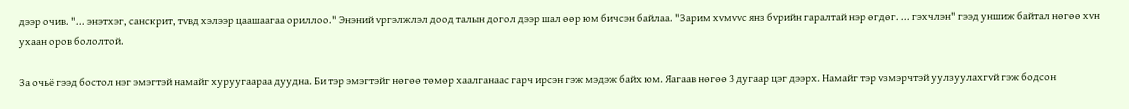дээр очив. "... энэтхэг, санскрит, тvвд хэлээр цаашаагаа ориллоо." Энэний vргэлжлэл доод талын догол дээр шал өөр юм бичсэн байлаа. "Зарим хvмvvс янз бvрийн гаралтай нэр өгдөг. ... гэхчлэн" гээд уншиж байтал нөгөө хvн ухаан оров бололтой.

За очьё гээд бостол нэг эмэгтэй намайг хуруугаараа дуудна. Би тэр эмэгтэйг нөгөө төмөр хаалганаас гарч ирсэн гэж мэдэж байх юм. Яагаав нөгөө 3 дугаар цэг дээрх. Намайг тэр vзмэрчтэй уулзуулахгvй гэж бодсон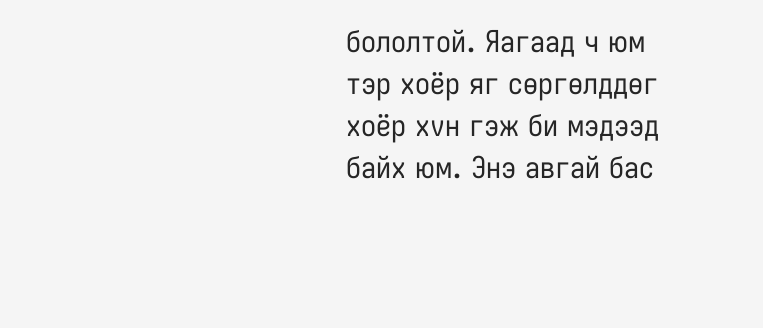бололтой. Яагаад ч юм тэр хоёр яг сөргөлддөг хоёр хvн гэж би мэдээд байх юм. Энэ авгай бас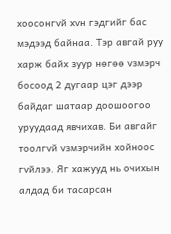хоосонгvй хvн гэдгийг бас мэдээд байнаа. Тэр авгай руу харж байх зуур нөгөө vзмэрч босоод 2 дугаар цэг дээр байдаг шатаар доошоогоо уруудаад явчихав. Би авгайг тоолгvй vзмэрчийн хойноос гvйлээ. Яг хажууд нь очихын алдад би тасарсан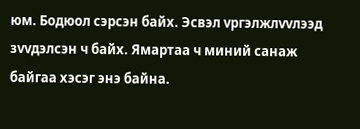юм. Бодюол сэрсэн байх. Эсвэл vргэлжлvvлээд зvvдэлсэн ч байх. Ямартаа ч миний санаж байгаа хэсэг энэ байна.